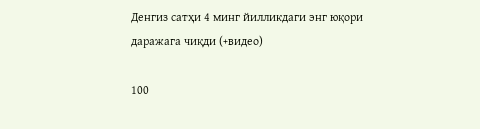Денгиз сатҳи 4 минг йилликдаги энг юқори даражага чиқди (+видео)

100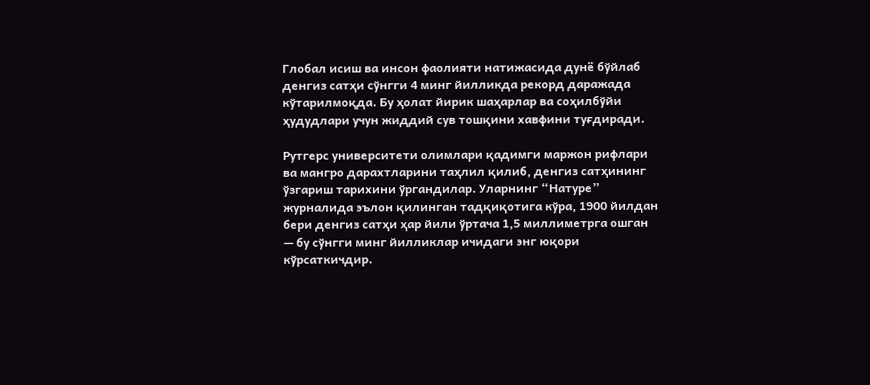Глобал исиш ва инсон фаолияти натижасида дунё бўйлаб денгиз сатҳи сўнгги 4 минг йилликда рекорд даражада кўтарилмоқда. Бу ҳолат йирик шаҳарлар ва соҳилбўйи ҳудудлари учун жиддий сув тошқини хавфини туғдиради.

Рутгерс университети олимлари қадимги маржон рифлари ва мангро дарахтларини таҳлил қилиб, денгиз сатҳининг ўзгариш тарихини ўргандилар. Уларнинг “Натуре” журналида эълон қилинган тадқиқотига кўра, 1900 йилдан бери денгиз сатҳи ҳар йили ўртача 1,5 миллиметрга ошган — бу сўнгги минг йилликлар ичидаги энг юқори кўрсаткичдир.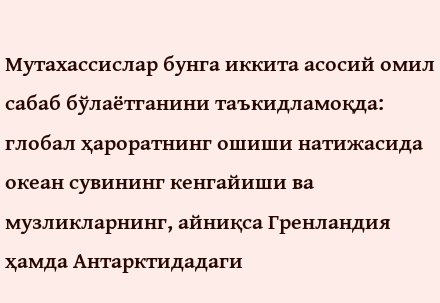Мутахассислар бунга иккита асосий омил сабаб бўлаётганини таъкидламоқда: глобал ҳароратнинг ошиши натижасида океан сувининг кенгайиши ва музликларнинг, айниқса Гренландия ҳамда Антарктидадаги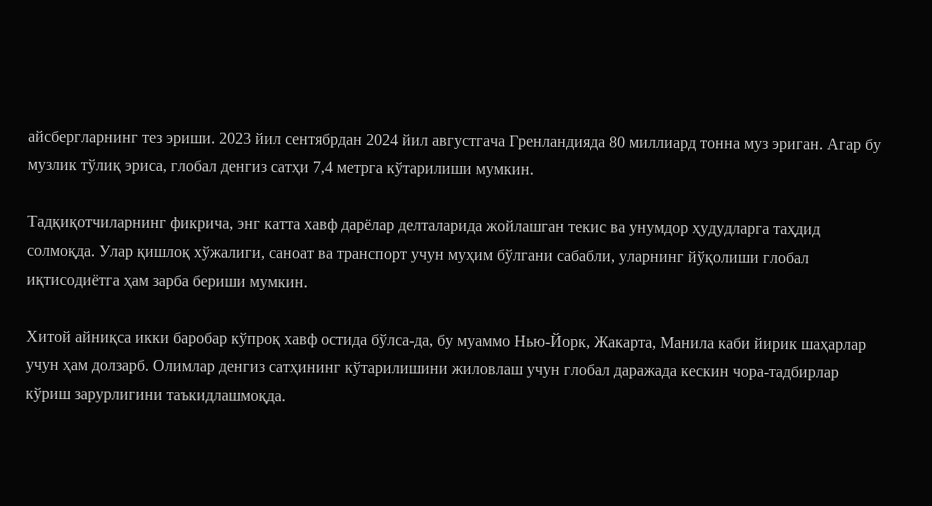айсбергларнинг тез эриши. 2023 йил сентябрдан 2024 йил августгача Гренландияда 80 миллиард тонна муз эриган. Агар бу музлик тўлиқ эриса, глобал денгиз сатҳи 7,4 метрга кўтарилиши мумкин.

Тадқиқотчиларнинг фикрича, энг катта хавф дарёлар делталарида жойлашган текис ва унумдор ҳудудларга таҳдид солмоқда. Улар қишлоқ хўжалиги, саноат ва транспорт учун муҳим бўлгани сабабли, уларнинг йўқолиши глобал иқтисодиётга ҳам зарба бериши мумкин.

Хитой айниқса икки баробар кўпроқ хавф остида бўлса-да, бу муаммо Нью-Йорк, Жакарта, Манила каби йирик шаҳарлар учун ҳам долзарб. Олимлар денгиз сатҳининг кўтарилишини жиловлаш учун глобал даражада кескин чора-тадбирлар кўриш зарурлигини таъкидлашмоқда.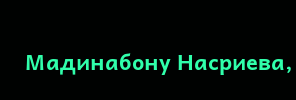Мадинабону Насриева,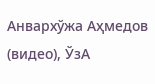Анвархўжа Аҳмедов (видео), ЎзА